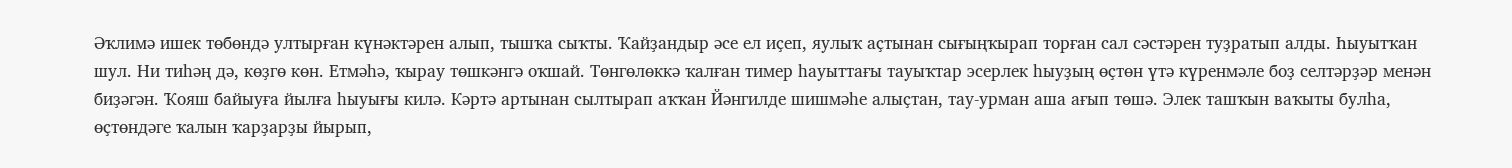Әҡлимә ишек төбөндә ултырған күнәктәрен алып, тышҡа сыҡты. Ҡайҙандыр әсе ел иҫеп, яулыҡ аҫтынан сығыңҡырап торған сал сәстәрен туҙратып алды. Һыуытҡан шул. Ни тиһәң дә, көҙгө көн. Етмәһә, ҡырау төшкәнгә оҡшай. Төнгөлөккә ҡалған тимер һауыттағы тауыҡтар эсерлек һыуҙың өҫтөн үтә күренмәле боҙ селтәрҙәр менән биҙәгән. Ҡояш байыуға йылға һыуығы килә. Кәртә артынан сылтырап аҡҡан Йәнгилде шишмәһе алыҫтан, тау-урман аша ағып төшә. Элек ташҡын ваҡыты булһа, өҫтөндәге ҡалын ҡарҙарҙы йырып,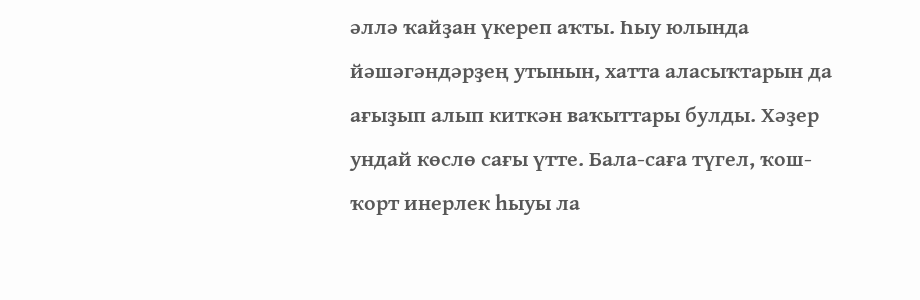әллә ҡайҙан үкереп аҡты. Һыу юлында йәшәгәндәрҙең утынын, хатта аласыҡтарын да ағыҙып алып киткән ваҡыттары булды. Хәҙер ундай көслө сағы үтте. Бала-саға түгел, ҡош-ҡорт инерлек һыуы ла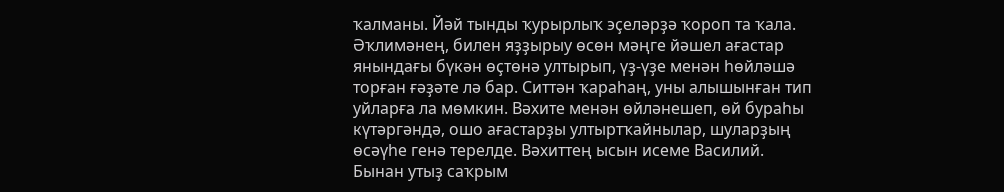ҡалманы. Йәй тынды ҡурырлыҡ эҫеләрҙә ҡороп та ҡала.
Әҡлимәнең, билен яҙҙырыу өсөн мәңге йәшел ағастар янындағы бүкән өҫтөнә ултырып, үҙ-үҙе менән һөйләшә торған ғәҙәте лә бар. Ситтән ҡараһаң, уны алышынған тип уйларға ла мөмкин. Вәхите менән өйләнешеп, өй бураһы күтәргәндә, ошо ағастарҙы ултыртҡайнылар, шуларҙың өсәүһе генә терелде. Вәхиттең ысын исеме Василий. Бынан утыҙ саҡрым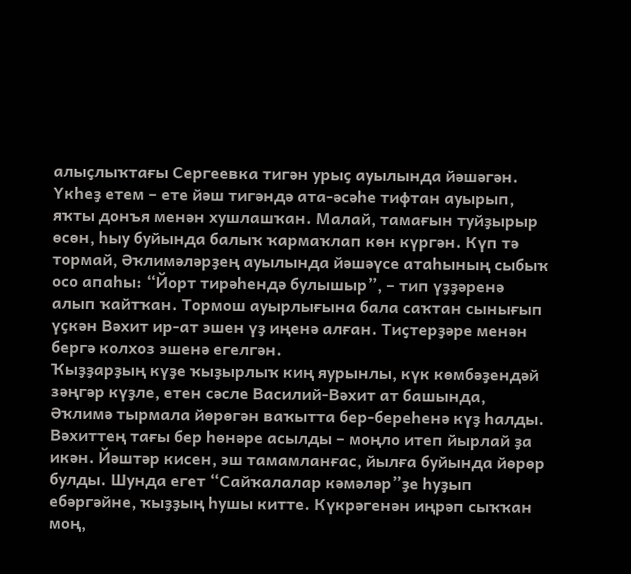алыҫлыҡтағы Сергеевка тигән урыҫ ауылында йәшәгән. Үкһеҙ етем – ете йәш тигәндә ата-әсәһе тифтан ауырып, яҡты донъя менән хушлашҡан. Малай, тамағын туйҙырыр өсөн, һыу буйында балыҡ ҡармаҡлап көн күргән. Күп тә тормай, Әҡлимәләрҙең ауылында йәшәүсе атаһының сыбыҡ осо апаһы: “Йорт тирәһендә булышыр”, – тип үҙҙәренә алып ҡайтҡан. Тормош ауырлығына бала саҡтан сынығып үҫкән Вәхит ир-ат эшен үҙ иңенә алған. Тиҫтерҙәре менән бергә колхоз эшенә егелгән.
Ҡыҙҙарҙың күҙе ҡыҙырлыҡ киң яурынлы, күк көмбәҙендәй зәңгәр күҙле, етен сәсле Василий-Вәхит ат башында, Әҡлимә тырмала йөрөгән ваҡытта бер-береһенә күҙ һалды. Вәхиттең тағы бер һөнәре асылды – моңло итеп йырлай ҙа икән. Йәштәр кисен, эш тамамланғас, йылға буйында йөрөр булды. Шунда егет “Сайҡалалар кәмәләр”ҙе һуҙып ебәргәйне, ҡыҙҙың һушы китте. Күкрәгенән иңрәп сыҡҡан моң,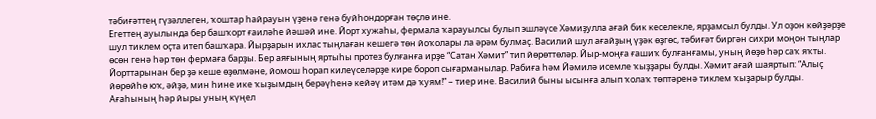тәбиғәттең гүзәллеген, ҡоштар һайрауын үҙенә генә буйһондорған төҫлө ине.
Егеттең ауылында бер башҡорт ғаиләһе йәшәй ине. Йорт хужаһы, фермала ҡарауылсы булып эшләүсе Хәмиҙулла ағай бик кеселекле, ярҙамсыл булды. Ул оҙон көйҙәрҙе шул тиклем оҫта итеп башҡара. Йырҙарын ихлас тыңлаған кешегә төн йоҡолары ла әрәм булмаҫ. Василий шул ағайҙың үҙәк өҙгөс, тәбиғәт биргән сихри моңон тыңлар өсөн генә һәр төн фермаға барҙы. Бер аяғының яртыһы протез булғанға ирҙе “Сатан Хәмит” тип йөрөттөләр. Йыр-моңға ғашиҡ булғанғамы, уның йөҙө һәр саҡ яҡты. Йорттарынан бер ҙә кеше өҙөлмәне, йомош һорап килеүселәрҙе кире бороп сығарманылар. Рабиға һәм Йәмилә исемле ҡыҙҙары булды. Хәмит ағай шаяртып: “Алыҫ йөрөйһө юҡ, әйҙә, мин һине ике ҡыҙымдың берәүһенә кейәү итәм дә ҡуям!” – тиер ине. Василий быны ысынға алып ҡолаҡ төптәренә тиклем ҡыҙарыр булды. Ағаһының һәр йыры уның күңел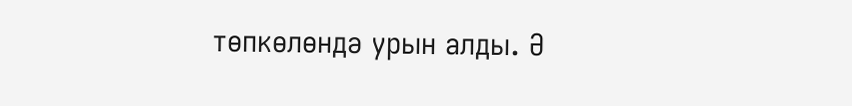төпкөлөндә урын алды. Ә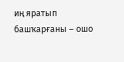иң яратып башҡарғаны – ошо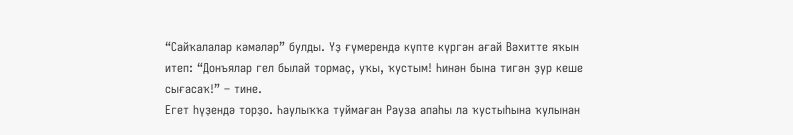“Сайҡалалар кәмәләр” булды. Үҙ ғүмерендә күпте күргән ағай Вәхитте яҡын итеп: “Донъялар гел былай тормаҫ, уҡы, ҡустым! Һинән бына тигән ҙур кеше сығасаҡ!” – тине.
Егет һүҙендә торҙо. Һаулыҡҡа туймаған Рауза апаһы ла ҡустыһына ҡулынан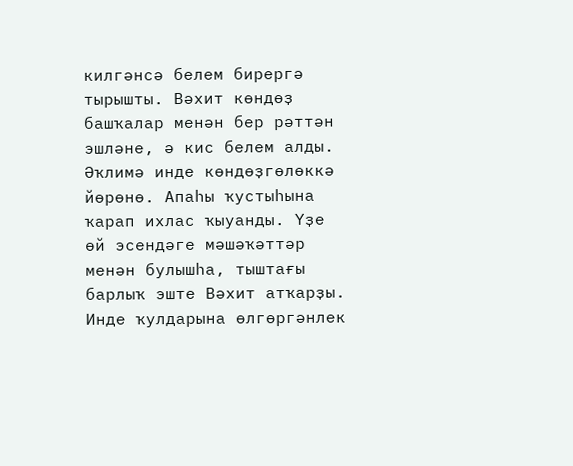килгәнсә белем бирергә тырышты. Вәхит көндөҙ башҡалар менән бер рәттән эшләне, ә кис белем алды. Әҡлимә инде көндөҙгөлөккә йөрөнө. Апаһы ҡустыһына ҡарап ихлас ҡыуанды. Үҙе өй эсендәге мәшәҡәттәр менән булышһа, тыштағы барлыҡ эште Вәхит атҡарҙы. Инде ҡулдарына өлгөргәнлек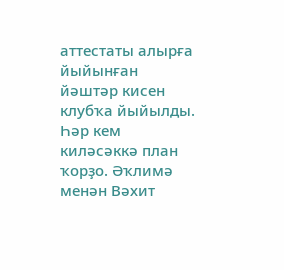аттестаты алырға йыйынған йәштәр кисен клубҡа йыйылды. Һәр кем киләсәккә план ҡорҙо. Әҡлимә менән Вәхит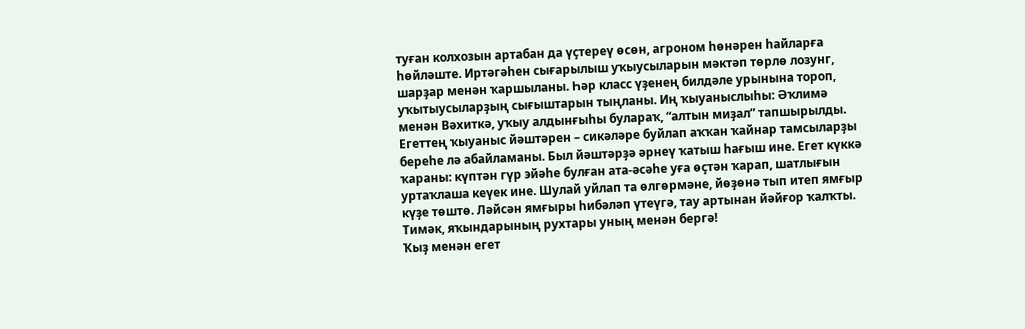туған колхозын артабан да үҫтереү өсөн, агроном һөнәрен һайларға һөйләште. Иртәгәһен сығарылыш уҡыусыларын мәктәп төрлө лозунг, шарҙар менән ҡаршыланы. Һәр класс үҙенең билдәле урынына тороп, уҡытыусыларҙың сығыштарын тыңланы. Иң ҡыуаныслыһы: Әҡлимә менән Вәхиткә, уҡыу алдынғыһы булараҡ, “алтын миҙал” тапшырылды. Егеттең ҡыуаныс йәштәрен – сикәләре буйлап аҡҡан ҡайнар тамсыларҙы береһе лә абайламаны. Был йәштәрҙә әрнеү ҡатыш һағыш ине. Егет күккә ҡараны: күптән гүр эйәһе булған ата-әсәһе уға өҫтән ҡарап, шатлығын уртаҡлаша кеүек ине. Шулай уйлап та өлгөрмәне, йөҙөнә тып итеп ямғыр күҙе төштө. Ләйсән ямғыры һибәләп үтеүгә, тау артынан йәйғор ҡалҡты. Тимәк, яҡындарының рухтары уның менән бергә!
Ҡыҙ менән егет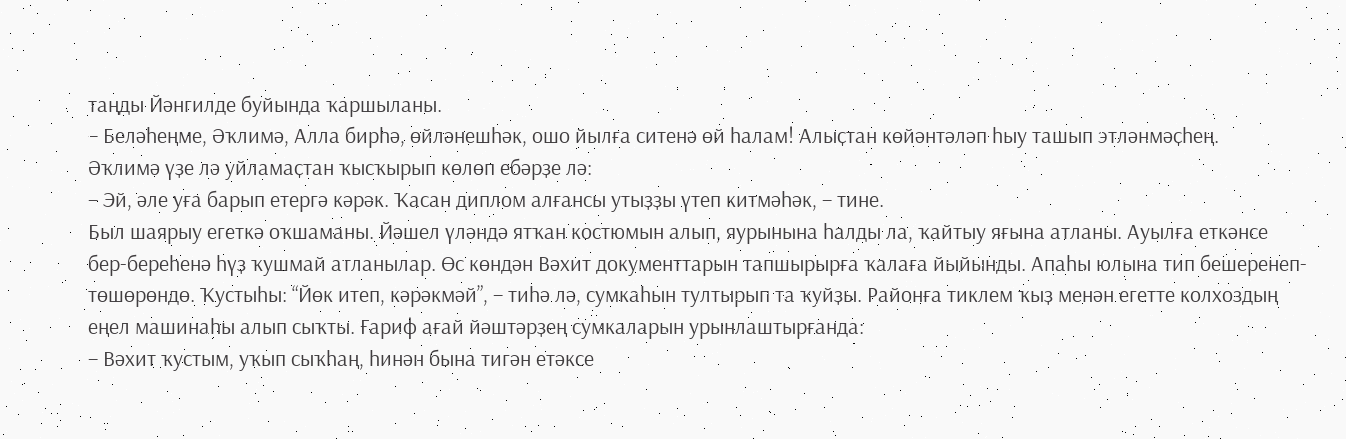таңды Йәнгилде буйында ҡаршыланы.
– Беләһеңме, Әҡлимә, Алла бирһә, өйләнешһәк, ошо йылға ситенә өй һалам! Алыҫтан көйәнтәләп һыу ташып этләнмәҫһең.
Әҡлимә үҙе лә уйламаҫтан ҡысҡырып көлөп ебәрҙе лә:
– Эй, әле уға барып етергә кәрәк. Ҡасан диплом алғансы утыҙҙы үтеп китмәһәк, – тине.
Был шаярыу егеткә оҡшаманы. Йәшел үләндә ятҡан костюмын алып, яурынына һалды ла, ҡайтыу яғына атланы. Ауылға еткәнсе бер-береһенә һүҙ ҡушмай атланылар. Өс көндән Вәхит документтарын тапшырырға ҡалаға йыйынды. Апаһы юлына тип бешеренеп-төшөрөндө. Ҡустыһы: “Йөк итеп, кәрәкмәй”, – тиһә лә, сумкаһын тултырып та ҡуйҙы. Районға тиклем ҡыҙ менән егетте колхоздың еңел машинаһы алып сыҡты. Ғариф ағай йәштәрҙең сумкаларын урынлаштырғанда:
– Вәхит ҡустым, уҡып сыҡһаң, һинән бына тигән етәксе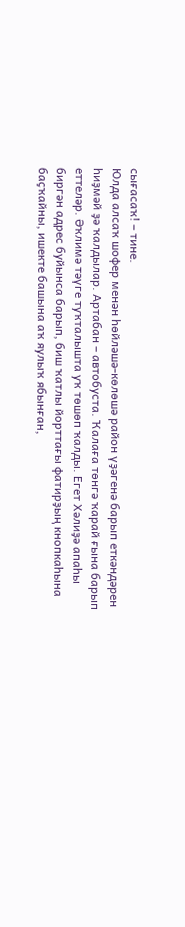сығасаҡ! – тине.
Юлда алсаҡ шофер менән һөйләшә-көлөшә район үҙәгенә барып еткәндәрен һиҙмәй ҙә ҡалдылар. Артабан – автобуста. Ҡалаға төнгә ҡарай ғына барып еттеләр. Әҡлимә тәүге туҡталышта уҡ төшөп ҡалды. Егет Хәлиҙә апаһы биргән адрес буйынса барып, биш ҡатлы йорттағы фатирҙың кнопкаһына баҫҡайны, ишекте башына аҡ яулыҡ ябынған,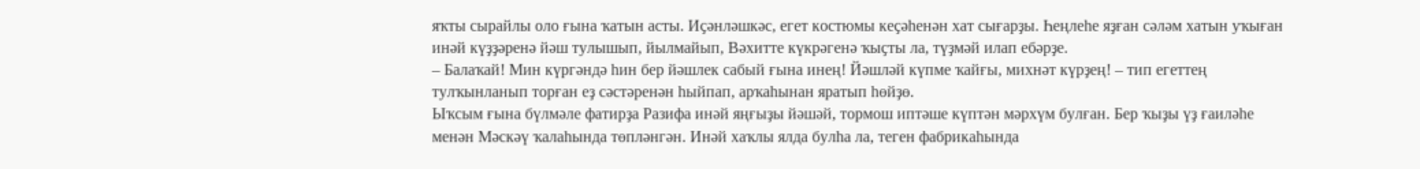яҡты сырайлы оло ғына ҡатын асты. Иҫәнләшкәс, егет костюмы кеҫәһенән хат сығарҙы. Һеңлеһе яҙған сәләм хатын уҡыған инәй күҙҙәренә йәш тулышып, йылмайып, Вәхитте күкрәгенә ҡыҫты ла, түҙмәй илап ебәрҙе.
– Балаҡай! Мин күргәндә һин бер йәшлек сабый ғына инең! Йәшләй күпме ҡайғы, михнәт күрҙең! – тип егеттең тулҡынланып торған еҙ сәстәренән һыйпап, арҡаһынан яратып һөйҙө.
Ыҡсым ғына бүлмәле фатирҙа Разифа инәй яңғыҙы йәшәй, тормош иптәше күптән мәрхүм булған. Бер ҡыҙы үҙ ғаиләһе менән Мәскәү ҡалаһында төпләнгән. Инәй хаҡлы ялда булһа ла, теген фабрикаһында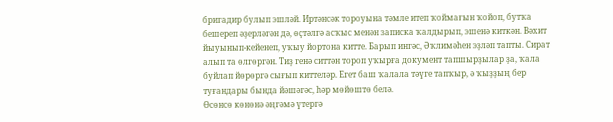бригадир булып эшләй. Иртәнсәк тороуына тәмле итеп ҡоймағын ҡойоп, бутҡа бешереп әҙерләгән дә, өҫтәлгә асҡыс менән записка ҡалдырып, эшенә киткән. Вәхит йыуынып-кейенеп, уҡыу йортона китте. Барып ингәс, Әҡлимәһен эҙләп тапты. Сират алып та өлгөргән. Тиҙ генә ситтән тороп уҡырға документ тапшырҙылар ҙа, ҡала буйлап йөрөргә сығып киттеләр. Егет баш ҡалала тәүге тапҡыр, ә ҡыҙҙың бер туғандары бында йәшәгәс, һәр мөйөштө белә.
Өсөнсө көнөнә әңгәмә үтергә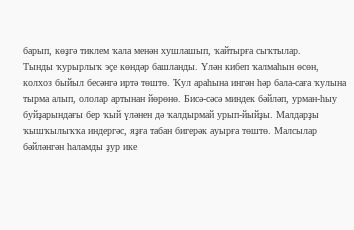барып, көҙгә тиклем ҡала менән хушлашып, ҡайтырға сыҡтылар.
Тынды ҡурырлыҡ эҫе көндәр башланды. Үлән кибеп ҡалмаһын өсөн, колхоз быйыл бесәнгә иртә төштө. Ҡул араһына ингән һәр бала-саға ҡулына тырма алып, ололар артынан йөрөнө. Бисә-сәсә миндек бәйләп, урман-һыу буйҙарындағы бер ҡый үләнен дә ҡалдырмай урып-йыйҙы. Малдарҙы ҡышҡылыҡҡа индергәс, яҙға табан бигерәк ауырға төштө. Малсылар бәйләнгән һаламды ҙур ике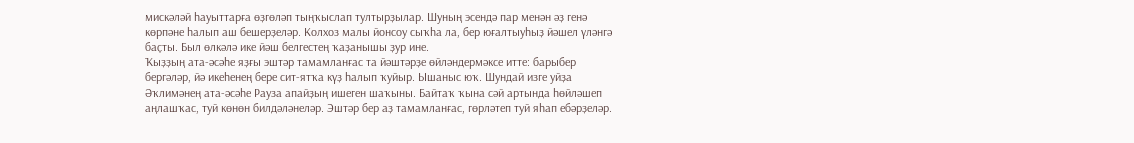мискәләй һауыттарға өҙгөләп тыңҡыслап тултырҙылар. Шуның эсендә пар менән әҙ генә көрпәне һалып аш бешерҙеләр. Колхоз малы йонсоу сыҡһа ла, бер юғалтыуһыҙ йәшел үләнгә баҫты. Был өлкәлә ике йәш белгестең ҡаҙанышы ҙур ине.
Ҡыҙҙың ата-әсәһе яҙғы эштәр тамамланғас та йәштәрҙе өйләндермәксе итте: барыбер бергәләр, йә икеһенең бере сит-ятҡа күҙ һалып ҡуйыр. Ышаныс юҡ. Шундай изге уйҙа Әҡлимәнең ата-әсәһе Рауза апайҙың ишеген шаҡыны. Байтаҡ ҡына сәй артында һөйләшеп аңлашҡас, туй көнөн билдәләнеләр. Эштәр бер аҙ тамамланғас, гөрләтеп туй яһап ебәрҙеләр.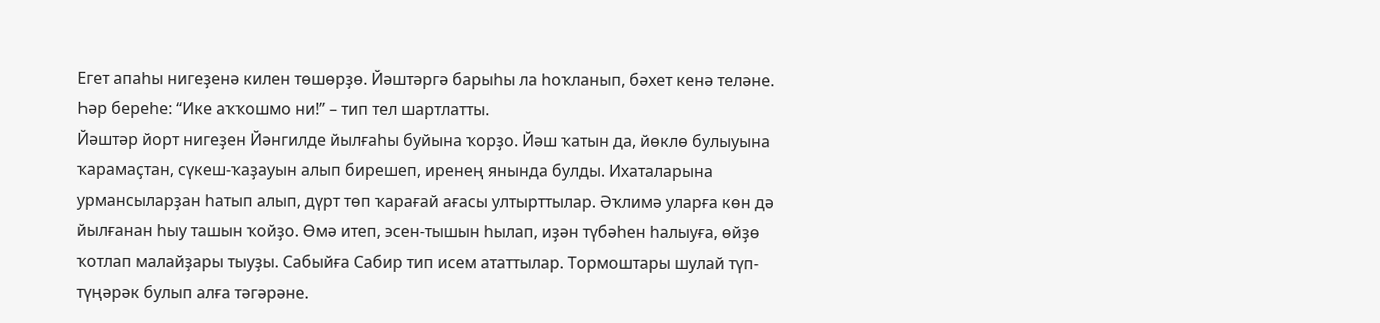Егет апаһы нигеҙенә килен төшөрҙө. Йәштәргә барыһы ла һоҡланып, бәхет кенә теләне. Һәр береһе: “Ике аҡҡошмо ни!” – тип тел шартлатты.
Йәштәр йорт нигеҙен Йәнгилде йылғаһы буйына ҡорҙо. Йәш ҡатын да, йөклө булыуына ҡарамаҫтан, сүкеш-ҡаҙауын алып бирешеп, иренең янында булды. Ихаталарына урмансыларҙан һатып алып, дүрт төп ҡарағай ағасы ултырттылар. Әҡлимә уларға көн дә йылғанан һыу ташын ҡойҙо. Өмә итеп, эсен-тышын һылап, иҙән түбәһен һалыуға, өйҙө ҡотлап малайҙары тыуҙы. Сабыйға Сабир тип исем ататтылар. Тормоштары шулай түп-түңәрәк булып алға тәгәрәне.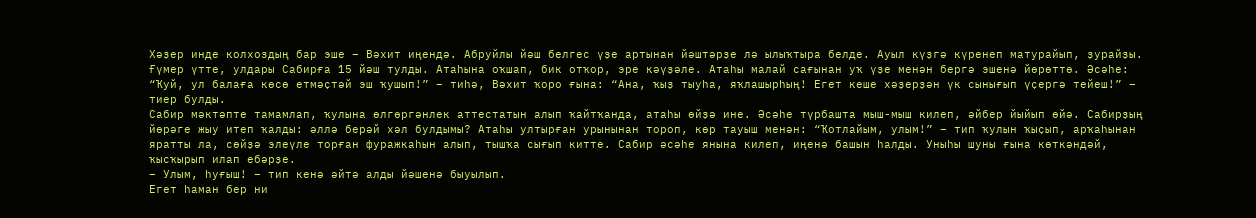Хәҙер инде колхоздың бар эше – Вәхит иңендә. Абруйлы йәш белгес үҙе артынан йәштәрҙе лә ылыҡтыра белде. Ауыл күҙгә күренеп матурайып, ҙурайҙы.
Ғүмер үтте, улдары Сабирға 15 йәш тулды. Атаһына оҡшап, бик отҡор, эре кәүҙәле. Атаһы малай сағынан уҡ үҙе менән бергә эшенә йөрөттө. Әсәһе: “Ҡуй, ул балаға көсө етмәҫтәй эш ҡушып!” – тиһә, Вәхит ҡоро ғына: “Ана, ҡыҙ тыуһа, яҡлашырһың! Егет кеше хәҙерҙән үк сынығып үҫергә тейеш!” – тиер булды.
Сабир мәктәпте тамамлап, ҡулына өлгөргәнлек аттестатын алып ҡайтҡанда, атаһы өйҙә ине. Әсәһе түрбашта мыш-мыш килеп, әйбер йыйып өйә. Сабирҙың йөрәге жыу итеп ҡалды: әллә берәй хәл булдымы? Атаһы ултырған урынынан тороп, көр тауыш менән: “Ҡотлайым, улым!” – тип ҡулын ҡыҫып, арҡаһынан яратты ла, сөйҙә элеүле торған фуражкаһын алып, тышҡа сығып китте. Сабир әсәһе янына килеп, иңенә башын һалды. Уныһы шуны ғына көткәндәй, ҡысҡырып илап ебәрҙе.
– Улым, һуғыш! – тип кенә әйтә алды йәшенә быуылып.
Егет һаман бер ни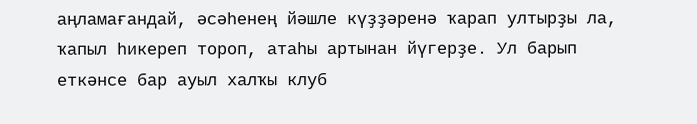аңламағандай, әсәһенең йәшле күҙҙәренә ҡарап ултырҙы ла, ҡапыл һикереп тороп, атаһы артынан йүгерҙе. Ул барып еткәнсе бар ауыл халҡы клуб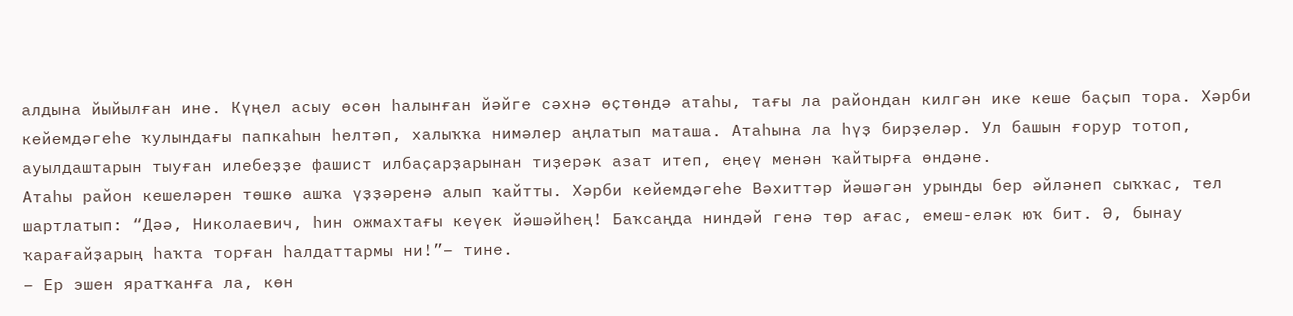алдына йыйылған ине. Күңел асыу өсөн һалынған йәйге сәхнә өҫтөндә атаһы, тағы ла райондан килгән ике кеше баҫып тора. Хәрби кейемдәгеһе ҡулындағы папкаһын һелтәп, халыҡҡа нимәлер аңлатып маташа. Атаһына ла һүҙ бирҙеләр. Ул башын ғорур тотоп, ауылдаштарын тыуған илебеҙҙе фашист илбаҫарҙарынан тиҙерәк азат итеп, еңеү менән ҡайтырға өндәне.
Атаһы район кешеләрен төшкө ашҡа үҙҙәренә алып ҡайтты. Хәрби кейемдәгеһе Вәхиттәр йәшәгән урынды бер әйләнеп сыҡҡас, тел шартлатып: “Дәә, Николаевич, һин ожмахтағы кеүек йәшәйһең! Баҡсаңда ниндәй генә төр ағас, емеш-еләк юҡ бит. Ә, бынау ҡарағайҙарың һаҡта торған һалдаттармы ни!”– тине.
– Ер эшен яратҡанға ла, көн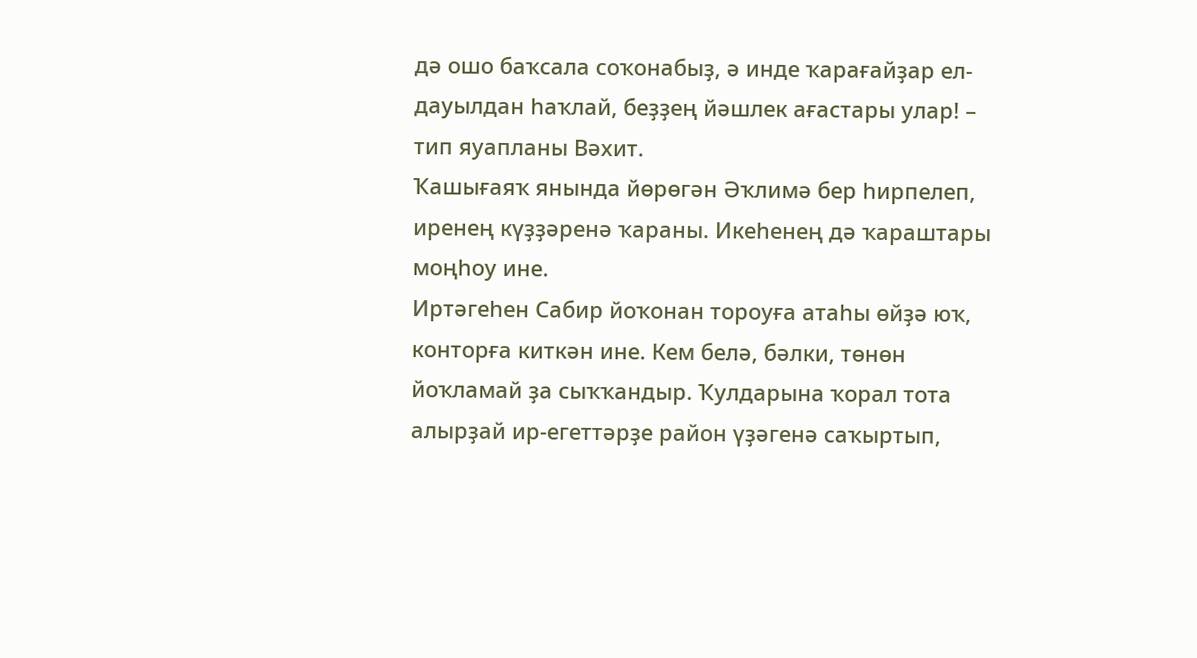дә ошо баҡсала соҡонабыҙ, ә инде ҡарағайҙар ел-дауылдан һаҡлай, беҙҙең йәшлек ағастары улар! – тип яуапланы Вәхит.
Ҡашығаяҡ янында йөрөгән Әҡлимә бер һирпелеп, иренең күҙҙәренә ҡараны. Икеһенең дә ҡараштары моңһоу ине.
Иртәгеһен Сабир йоҡонан тороуға атаһы өйҙә юҡ, конторға киткән ине. Кем белә, бәлки, төнөн йоҡламай ҙа сыҡҡандыр. Ҡулдарына ҡорал тота алырҙай ир-егеттәрҙе район үҙәгенә саҡыртып,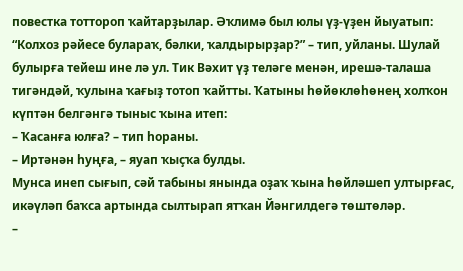повестка тоттороп ҡайтарҙылар. Әҡлимә был юлы үҙ-үҙен йыуатып: “Колхоз рәйесе булараҡ, бәлки, ҡалдырырҙар?” – тип, уйланы. Шулай булырға тейеш ине лә ул. Тик Вәхит үҙ теләге менән, ирешә-талаша тигәндәй, ҡулына ҡағыҙ тотоп ҡайтты. Ҡатыны һөйөклөһөнең холҡон күптән белгәнгә тыныс ҡына итеп:
– Ҡасанға юлға? – тип һораны.
– Иртәнән һуңға, – яуап ҡыҫҡа булды.
Мунса инеп сығып, сәй табыны янында оҙаҡ ҡына һөйләшеп ултырғас, икәүләп баҡса артында сылтырап ятҡан Йәнгилдегә төштөләр.
–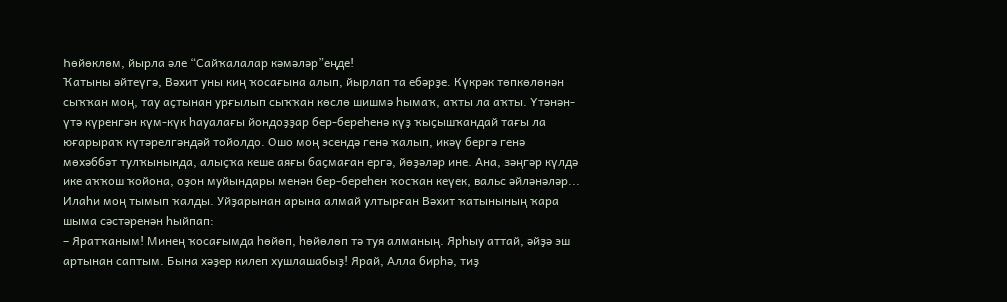Һөйөклөм, йырла әле “Сайҡалалар кәмәләр”еңде!
Ҡатыны әйтеүгә, Вәхит уны киң ҡосағына алып, йырлап та ебәрҙе. Күкрәк төпкөлөнән сыҡҡан моң, тау аҫтынан урғылып сыҡҡан көслө шишмә һымаҡ, аҡты ла аҡты. Үтәнән-үтә күренгән күм-күк һауалағы йондоҙҙар бер-береһенә күҙ ҡыҫышҡандай тағы ла юғарыраҡ күтәрелгәндәй тойолдо. Ошо моң эсендә генә ҡалып, икәү бергә генә мөхәббәт тулҡынында, алыҫҡа кеше аяғы баҫмаған ергә, йөҙәләр ине. Ана, зәңгәр күлдә ике аҡҡош ҡойона, оҙон муйындары менән бер-береһен ҡосҡан кеүек, вальс әйләнәләр...
Илаһи моң тымып ҡалды. Уйҙарынан арына алмай ултырған Вәхит ҡатынының ҡара шыма сәстәренән һыйпап:
– Яратҡаным! Минең ҡосағымда һөйөп, һөйөлөп тә туя алманың. Ярһыу аттай, әйҙә эш артынан саптым. Бына хәҙер килеп хушлашабыҙ! Ярай, Алла бирһә, тиҙ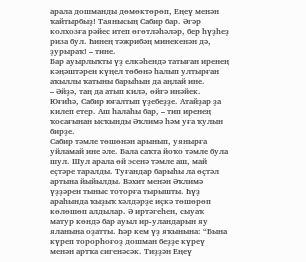арала дошманды дөмөктөрөп, Еңеү менән ҡайтырбыҙ! Таянысың Сабир бар. Әгәр колхозға рәйес итеп өгөтләһәләр, бер һүҙһеҙ риза бул. Һинең тәжрибәң минекенән дә, ҙурыраҡ! – тине.
Бар ауырлыҡты үҙ елкәһендә татыған иренең кәңәштәрен күңел төбөнә һалып ултырған аҡыллы ҡатыны барыһын да аңлай ине.
– Әйҙә, таң да атып килә, өйгә инәйек. Юғиһә, Сабир юғалтып үҙебеҙҙе. Атайҙар ҙа килеп етер. Аш һалаһы бар, – тип иренең ҡосағынан ысҡынды Әҡлимә һәм уға ҡулын бирҙе.
Сабир тәмле төшөнән арынып, уянырға уйламай ине әле. Бала саҡта йоҡо тәмле була шул. Шул арала өй эсенә тәмле аш, май еҫтәре таралды. Туғандар барыһы ла өҫтәл артына йыйылды. Вәхит менән Әҡлимә үҙҙәрен тыныс тоторға тырышты. Һүҙ араһында ҡыҙыҡ хәлдәрҙе иҫкә төшөрөп көлөшөп алдылар. Ә иртәгеһен, сыуаҡ матур көндә бар ауыл ир-уландарын яу яланына оҙатты. Һәр кем үҙ яҡынына: “Бына күреп торорһоғоҙ дошман беҙҙе күреү менән артҡа сигенәсәк. Тиҙҙән Еңеү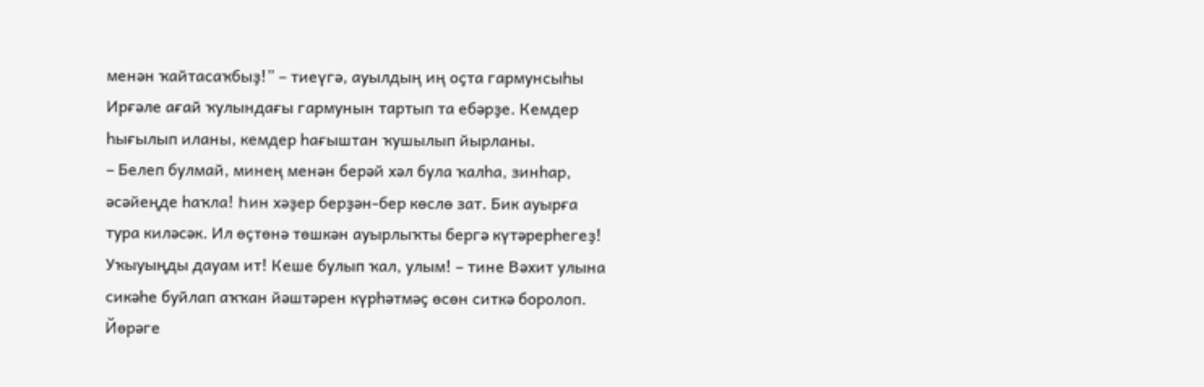менән ҡайтасаҡбыҙ!” – тиеүгә, ауылдың иң оҫта гармунсыһы Ирғәле ағай ҡулындағы гармунын тартып та ебәрҙе. Кемдер һығылып иланы, кемдер һағыштан ҡушылып йырланы.
– Белеп булмай, минең менән берәй хәл була ҡалһа, зинһар, әсәйеңде һаҡла! Һин хәҙер берҙән-бер көслө зат. Бик ауырға тура киләсәк. Ил өҫтөнә төшкән ауырлыҡты бергә күтәрерһегеҙ! Уҡыуыңды дауам ит! Кеше булып ҡал, улым! – тине Вәхит улына сикәһе буйлап аҡҡан йәштәрен күрһәтмәҫ өсөн ситкә боролоп. Йөрәге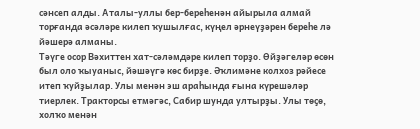сәнсеп алды. Аталы-уллы бер-береһенән айырыла алмай торғанда әсәләре килеп ҡушылғас, күңел әрнеүҙәрен береһе лә йәшерә алманы.
Тәүге осор Вәхиттен хат-сәләмдәре килеп торҙо. Өйҙәгеләр өсөн был оло ҡыуаныс, йәшәүгә көс бирҙе. Әҡлимәне колхоз рәйесе итеп ҡуйҙылар. Улы менән эш араһында ғына күрешәләр тиерлек. Тракторсы етмәгәс, Сабир шунда ултырҙы. Улы төҫө, холҡо менән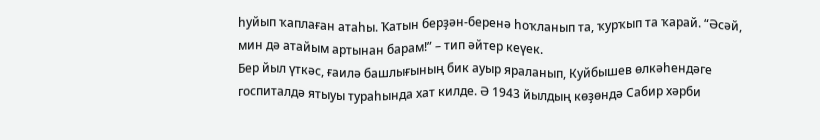һуйып ҡаплаған атаһы. Ҡатын берҙән-беренә һоҡланып та, ҡурҡып та ҡарай. “Әсәй, мин дә атайым артынан барам!” – тип әйтер кеүек.
Бер йыл үткәс, ғаилә башлығының бик ауыр яраланып, Куйбышев өлкәһендәге госпиталдә ятыуы тураһында хат килде. Ә 1943 йылдың көҙөндә Сабир хәрби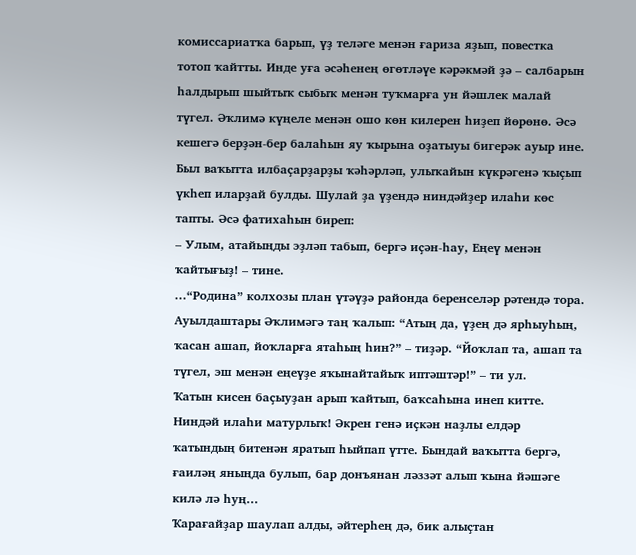комиссариатҡа барып, үҙ теләге менән ғариза яҙып, повестка тотоп ҡайтты. Инде уға әсәһенең өгөтләүе кәрәкмәй ҙә – салбарын һалдырып шыйтыҡ сыбыҡ менән туҡмарға ун йәшлек малай түгел. Әҡлимә күңеле менән ошо көн килерен һиҙеп йөрөнө. Әсә кешегә берҙән-бер балаһын яу ҡырына оҙатыуы бигерәк ауыр ине. Был ваҡытта илбаҫарҙарҙы ҡәһәрләп, улыҡайын күкрәгенә ҡыҫып үкһеп иларҙай булды. Шулай ҙа үҙендә ниндәйҙер илаһи көс тапты. Әсә фатихаһын биреп:
– Улым, атайыңды эҙләп табып, бергә иҫән-һау, Еңеү менән ҡайтығыҙ! – тине.
...“Родина” колхозы план үтәүҙә районда беренселәр рәтендә тора. Ауылдаштары Әҡлимәгә таң ҡалып: “Атың да, үҙең дә ярһыуһың, ҡасан ашап, йоҡларға ятаһың һин?” – тиҙәр. “Йоҡлап та, ашап та түгел, эш менән еңеүҙе яҡынайтайыҡ иптәштәр!” – ти ул.
Ҡатын кисен баҫыуҙан арып ҡайтып, баҡсаһына инеп китте. Ниндәй илаһи матурлыҡ! Әкрен генә иҫкән наҙлы елдәр ҡатындың битенән яратып һыйпап үтте. Бындай ваҡытта бергә, ғаиләң яныңда булып, бар донъянан ләззәт алып ҡына йәшәге килә лә һуң...
Ҡарағайҙар шаулап алды, әйтерһең дә, бик алыҫтан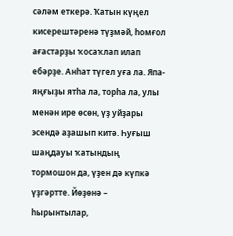сәләм еткерә. Ҡатын күңел кисерештәренә түҙмәй, һомғол ағастарҙы ҡосаҡлап илап ебәрҙе. Анһат түгел уға ла. Япа-яңғыҙы ятһа ла, торһа ла, улы менән ире өсөн, үҙ уйҙары эсендә аҙашып китә. Һуғыш шаңдауы ҡатындың тормошон да, үҙен дә күпкә үҙгәртте. Йөҙөнә – һырынтылар,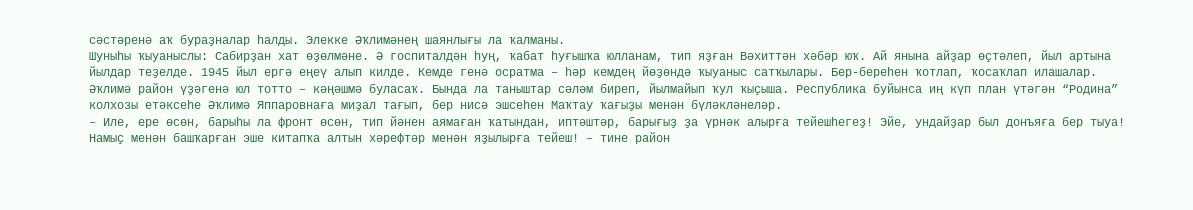сәстәренә аҡ бураҙналар һалды. Элекке Әҡлимәнең шаянлығы ла ҡалманы.
Шуныһы ҡыуаныслы: Сабирҙан хат өҙөлмәне. Ә госпиталдән һуң, ҡабат һуғышҡа юлланам, тип яҙған Вәхиттән хәбәр юҡ. Ай янына айҙар өҫтәлеп, йыл артына йылдар теҙелде. 1945 йыл ергә еңеү алып килде. Кемде генә осратма – һәр кемдең йөҙөндә ҡыуаныс сатҡылары. Бер-береһен ҡотлап, ҡосаҡлап илашалар.
Әҡлимә район үҙәгенә юл тотто – кәңәшмә буласаҡ. Бында ла таныштар сәләм биреп, йылмайып ҡул ҡыҫыша. Республика буйынса иң күп план үтәгән “Родина” колхозы етәксеһе Әҡлимә Яппаровнаға миҙал тағып, бер нисә эшсеһен Маҡтау ҡағыҙы менән бүләкләнеләр.
– Иле, ере өсөн, барыһы ла фронт өсөн, тип йәнен аямаған ҡатындан, иптәштәр, барығыҙ ҙа үрнәк алырға тейешһегеҙ! Эйе, ундайҙар был донъяға бер тыуа! Намыҫ менән башҡарған эше китапҡа алтын хәрефтәр менән яҙылырға тейеш! – тине район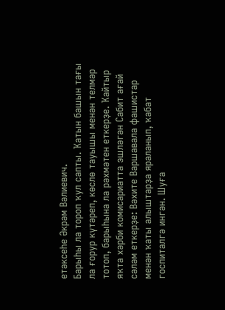етәксеһе Әкрәм Вәлиевич.
Барыһы ла тороп ҡул сапты. Ҡатын башын тағы ла ғорур күтәреп, көслө тауышы менән телмәр тотоп, барыһына ла рәхмәтен еткерҙе. Ҡайтыр яҡта хәрби комисариатта эшләгән Сабит ағай сәләм еткерҙе: Вәхите Варшавала фашистар менән ҡаты алыштарҙа яраланып, ҡабат госпиталгә ингән. Шуға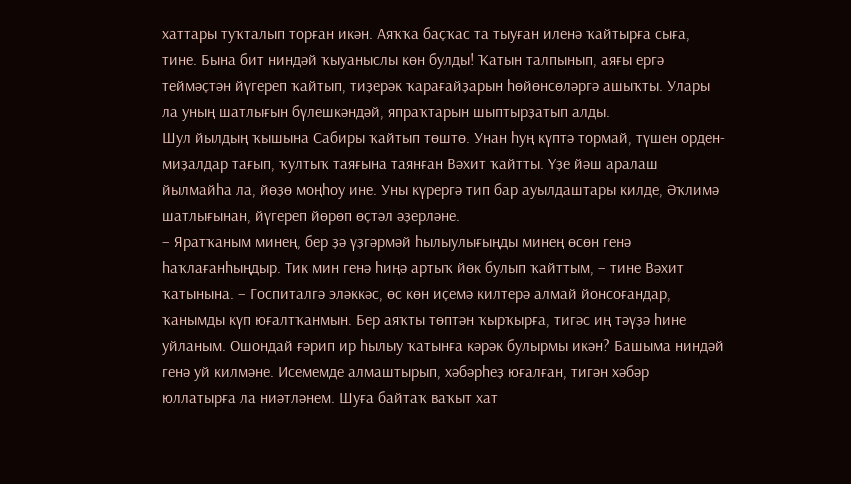хаттары туҡталып торған икән. Аяҡҡа баҫҡас та тыуған иленә ҡайтырға сыға, тине. Бына бит ниндәй ҡыуаныслы көн булды! Ҡатын талпынып, аяғы ергә теймәҫтән йүгереп ҡайтып, тиҙерәк ҡарағайҙарын һөйөнсөләргә ашыҡты. Улары ла уның шатлығын бүлешкәндәй, япраҡтарын шыптырҙатып алды.
Шул йылдың ҡышына Сабиры ҡайтып төштө. Унан һуң күптә тормай, түшен орден-миҙалдар тағып, ҡултыҡ таяғына таянған Вәхит ҡайтты. Үҙе йәш аралаш йылмайһа ла, йөҙө моңһоу ине. Уны күрергә тип бар ауылдаштары килде, Әҡлимә шатлығынан, йүгереп йөрөп өҫтәл әҙерләне.
– Яратҡаным минең, бер ҙә үҙгәрмәй һылыулығыңды минең өсөн генә һаҡлағанһыңдыр. Тик мин генә һиңә артыҡ йөк булып ҡайттым, – тине Вәхит ҡатынына. – Госпиталгә эләккәс, өс көн иҫемә килтерә алмай йонсоғандар, ҡанымды күп юғалтҡанмын. Бер аяҡты төптән ҡырҡырға, тигәс иң тәүҙә һине уйланым. Ошондай ғәрип ир һылыу ҡатынға кәрәк булырмы икән? Башыма ниндәй генә уй килмәне. Исемемде алмаштырып, хәбәрһеҙ юғалған, тигән хәбәр юллатырға ла ниәтләнем. Шуға байтаҡ ваҡыт хат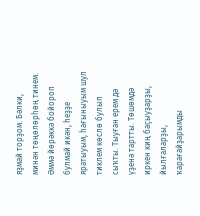яҙмай торҙом. Бәлки, минән төңөлөрһөң тинем. Әммә йөрәккә бойороп булмай икән, һеҙҙе яратыуым, һағыныуым шул тиклем көслө булып сыҡты. Тыуған ерем дә үҙенә тартты. Төшөмдә иркен киң баҫыуҙарҙы, йылғаларҙы, ҡарағайҙарымды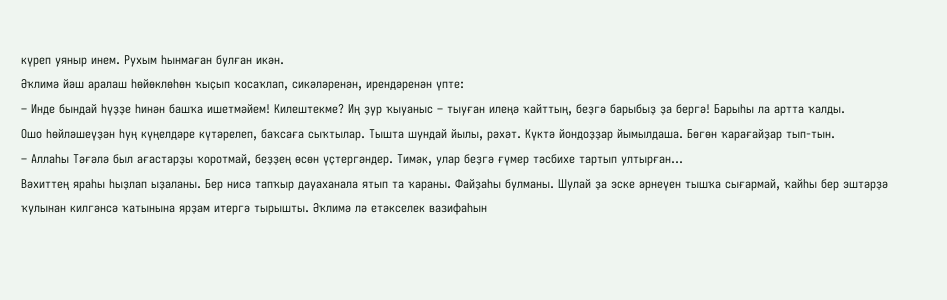күреп уяныр инем. Рухым һынмаған булған икән.
Әҡлимә йәш аралаш һөйөклөһөн ҡыҫып ҡосаҡлап, сикәләренән, ирендәренән үпте:
– Инде бындай һүҙҙе һинән башҡа ишетмәйем! Килештекме? Иң ҙур ҡыуаныс – тыуған илеңә ҡайттың, беҙгә барыбыҙ ҙа бергә! Барыһы ла артта ҡалды.
Ошо һөйләшеүҙән һуң күңелдәре күтәрелеп, баҡсаға сыҡтылар. Тышта шундай йылы, рәхәт. Күктә йондоҙҙар йымылдаша. Бөгөн ҡарағайҙар тып-тын.
– Аллаһы Тәғәлә был ағастарҙы ҡоротмай, беҙҙең өсөн үҫтергәндер. Тимәк, улар беҙгә ғүмер тәсбихе тартып ултырған…
Вәхиттең яраһы һыҙлап ыҙаланы. Бер нисә тапҡыр дауаханала ятып та ҡараны. Файҙаһы булманы. Шулай ҙа эске әрнеүен тышҡа сығармай, ҡайһы бер эштәрҙә ҡулынан килгәнсә ҡатынына ярҙам итергә тырышты. Әҡлимә лә етәкселек вазифаһын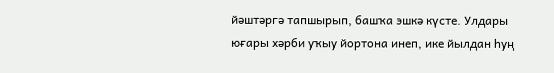йәштәргә тапшырып, башҡа эшкә күсте. Улдары юғары хәрби уҡыу йортона инеп, ике йылдан һуң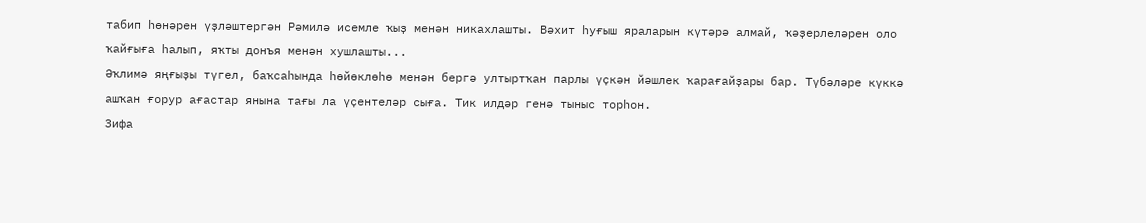табип һөнәрен үҙләштергән Рәмилә исемле ҡыҙ менән никахлашты. Вәхит һуғыш яраларын күтәрә алмай, ҡәҙерлеләрен оло ҡайғыға һалып, яҡты донъя менән хушлашты...
Әҡлимә яңғыҙы түгел, баҡсаһында һөйөклөһө менән бергә ултыртҡан парлы үҫкән йәшлек ҡарағайҙары бар. Түбәләре күккә ашҡан ғорур ағастар янына тағы ла үҫентеләр сыға. Тик илдәр генә тыныс торһон.
Зифа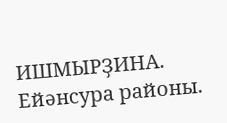ИШМЫРҘИНА.
Ейәнсура районы.